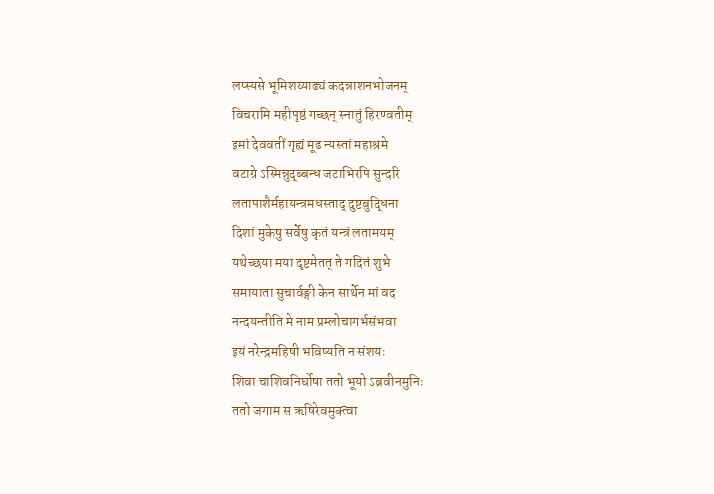लप्स्यसे भूमिशय्याढ्यं कदन्नाशनभोजनम्
विचरामि महीपृष्ठं गच्छन् स्नातुं हिरण्वतीम्
इमां देववतीं गृह्यं मूढ न्यस्तां महाश्रमे
वटाग्रे ऽस्मिन्नुद्ब्बन्ध जटाभिरपि सुन्दरि
लतापाशैर्महायन्त्रमधस्ताद् दुष्टबुद्धिना
दिशां मुकेषु सर्वेषु कृतं यन्त्रं लतामयम्
यथेच्छया मया दृष्टमेतत् ते गदितं शुभे
समायाता सुचार्वङ्गी केन सार्थेन मां वद
नन्दयन्तीति मे नाम प्रम्लोचागर्भसंभवा
इयं नरेन्द्रमहिषी भविष्यति न संशयः
शिवा चाशिवनिर्घोषा ततो भूयो ऽब्रवीनमुनिः
ततो जगाम स ऋषिरेवमुक्त्वा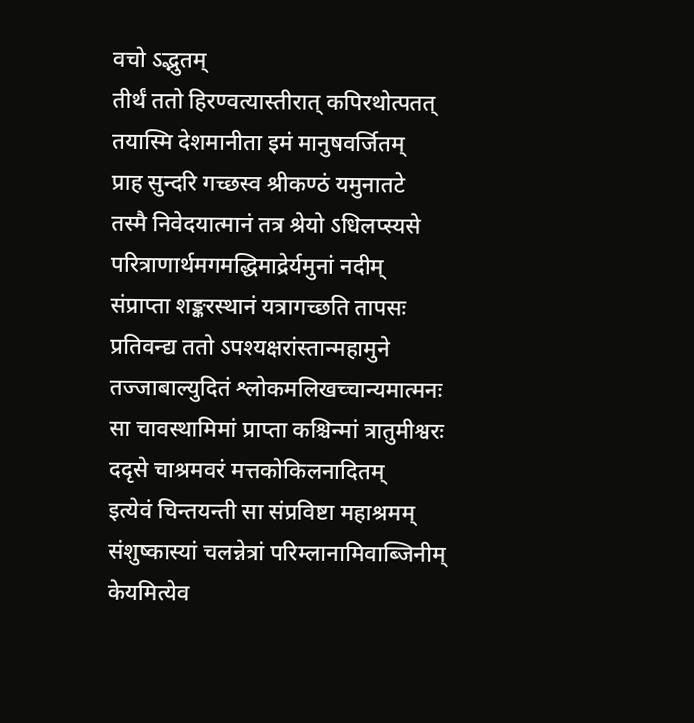वचो ऽद्भुतम्
तीर्थं ततो हिरण्वत्यास्तीरात् कपिरथोत्पतत्
तयास्मि देशमानीता इमं मानुषवर्जितम्
प्राह सुन्दरि गच्छस्व श्रीकण्ठं यमुनातटे
तस्मै निवेदयात्मानं तत्र श्रेयो ऽधिलप्स्यसे
परित्राणार्थमगमद्धिमाद्रेर्यमुनां नदीम्
संप्राप्ता शङ्करस्थानं यत्रागच्छति तापसः
प्रतिवन्द्य ततो ऽपश्यक्षरांस्तान्महामुने
तज्जाबाल्युदितं श्लोकमलिखच्चान्यमात्मनः
सा चावस्थामिमां प्राप्ता कश्चिन्मां त्रातुमीश्वरः
ददृसे चाश्रमवरं मत्तकोकिलनादितम्
इत्येवं चिन्तयन्ती सा संप्रविष्टा महाश्रमम्
संशुष्कास्यां चलन्नेत्रां परिम्लानामिवाब्जिनीम्
केयमित्येव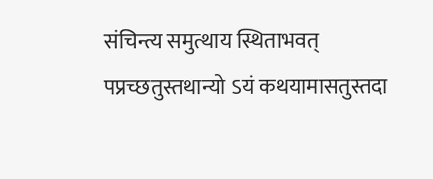संचिन्त्य समुत्थाय स्थिताभवत्
पप्रच्छतुस्तथान्यो ऽयं कथयामासतुस्तदा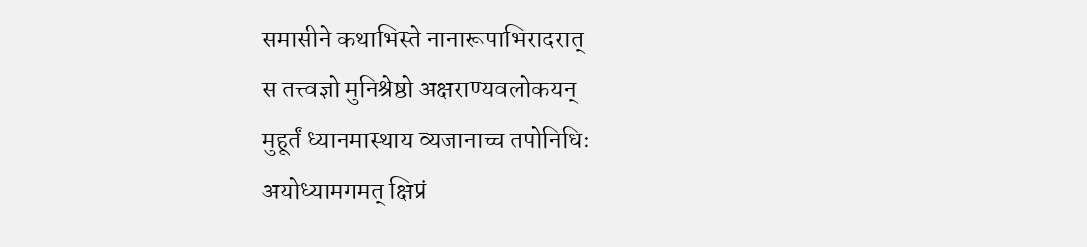समासीने कथाभिस्ते नानारूपाभिरादरात्
स तत्त्वज्ञो मुनिश्रेष्ठो अक्षराण्यवलोकयन्
मुहूर्तं ध्यानमास्थाय व्यजानाच्च तपोनिधिः
अयोध्यामगमत् क्षिप्रं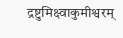द्रष्टुमिक्ष्वाकुमीश्वरम्